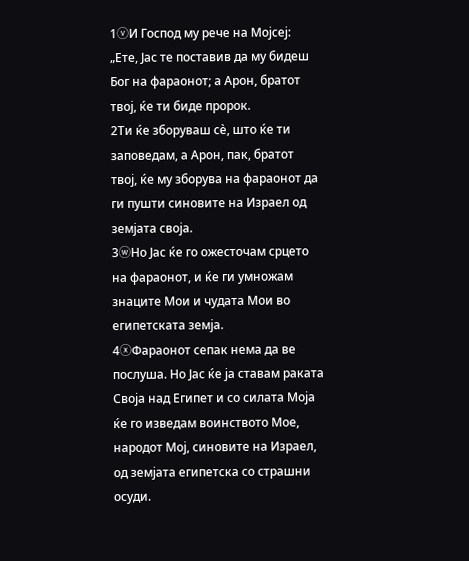1ⓥИ Господ му рече на Мојсеј: „Ете, Јас те поставив да му бидеш Бог на фараонот; а Арон, братот твој, ќе ти биде пророк.
2Ти ќе зборуваш сѐ, што ќе ти заповедам, а Арон, пак, братот твој, ќе му зборува на фараонот да ги пушти синовите на Израел од земјата своја.
3ⓦНо Јас ќе го ожесточам срцето на фараонот, и ќе ги умножам знаците Мои и чудата Мои во египетската земја.
4ⓧФараонот сепак нема да ве послуша. Но Јас ќе ја ставам раката Своја над Египет и со силата Моја ќе го изведам воинството Мое, народот Мој, синовите на Израел, од земјата египетска со страшни осуди.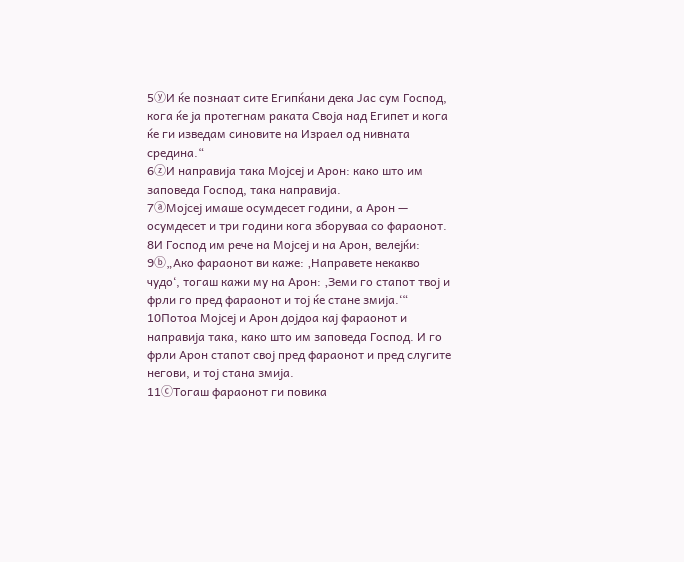5ⓨИ ќе познаат сите Египќани дека Јас сум Господ, кога ќе ја протегнам раката Своја над Египет и кога ќе ги изведам синовите на Израел од нивната средина.“
6ⓩИ направија така Мојсеј и Арон: како што им заповеда Господ, така направија.
7ⓐМојсеј имаше осумдесет години, а Арон — осумдесет и три години кога зборуваа со фараонот.
8И Господ им рече на Мојсеј и на Арон, велејќи:
9ⓑ„Ако фараонот ви каже: ‚Направете некакво чудо‘, тогаш кажи му на Арон: ‚Земи го стапот твој и фрли го пред фараонот и тој ќе стане змија.‘“
10Потоа Мојсеј и Арон дојдоа кај фараонот и направија така, како што им заповеда Господ. И го фрли Арон стапот свој пред фараонот и пред слугите негови, и тој стана змија.
11ⓒТогаш фараонот ги повика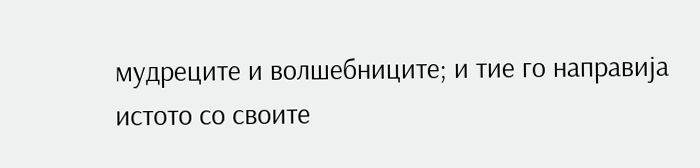мудреците и волшебниците; и тие го направија истото со своите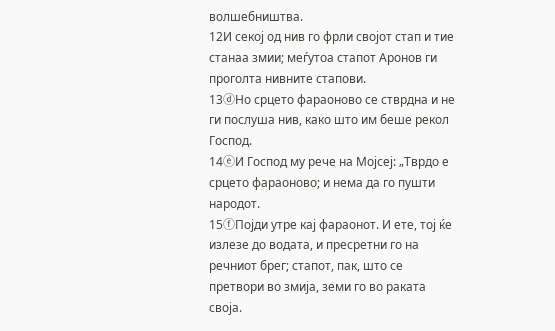волшебништва.
12И секој од нив го фрли својот стап и тие станаа змии; меѓутоа стапот Аронов ги проголта нивните стапови.
13ⓓНо срцето фараоново се стврдна и не ги послуша нив, како што им беше рекол Господ.
14ⓔИ Господ му рече на Мојсеј: „Тврдо е срцето фараоново; и нема да го пушти народот.
15ⓕПојди утре кај фараонот. И ете, тој ќе излезе до водата, и пресретни го на речниот брег; стапот, пак, што се претвори во змија, земи го во раката своја.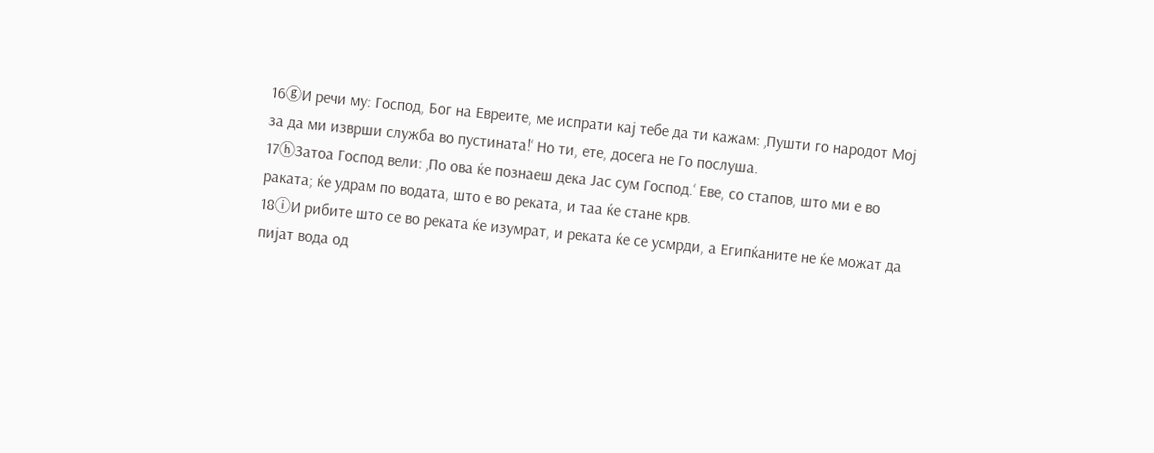16ⓖИ речи му: Господ, Бог на Евреите, ме испрати кај тебе да ти кажам: ‚Пушти го народот Мој за да ми изврши служба во пустината!‘ Но ти, ете, досега не Го послуша.
17ⓗЗатоа Господ вели: ‚По ова ќе познаеш дека Јас сум Господ.‘ Еве, со стапов, што ми е во раката; ќе удрам по водата, што е во реката, и таа ќе стане крв.
18ⓘИ рибите што се во реката ќе изумрат, и реката ќе се усмрди, а Египќаните не ќе можат да пијат вода од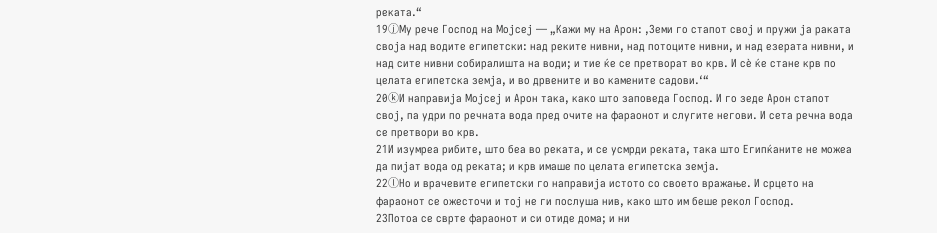реката.“
19ⓙМу рече Господ на Мојсеј — „Кажи му на Арон: ‚Земи го стапот свој и пружи ја раката своја над водите египетски: над реките нивни, над потоците нивни, и над езерата нивни, и над сите нивни собиралишта на води; и тие ќе се претворат во крв. И сѐ ќе стане крв по целата египетска земја, и во дрвените и во камените садови.‘“
20ⓚИ направија Мојсеј и Арон така, како што заповеда Господ. И го зеде Арон стапот свој, па удри по речната вода пред очите на фараонот и слугите негови. И сета речна вода се претвори во крв.
21И изумреа рибите, што беа во реката, и се усмрди реката, така што Египќаните не можеа да пијат вода од реката; и крв имаше по целата египетска земја.
22ⓛНо и врачевите египетски го направија истото со своето вражање. И срцето на фараонот се ожесточи и тој не ги послуша нив, како што им беше рекол Господ.
23Потоа се сврте фараонот и си отиде дома; и ни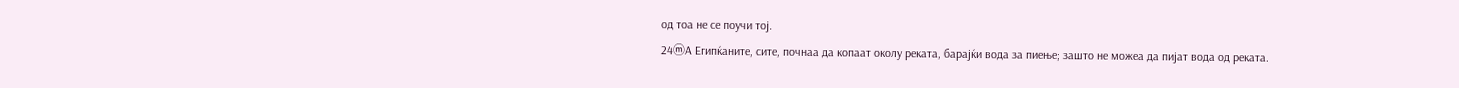од тоа не се поучи тој.
24ⓜА Египќаните, сите, почнаа да копаат околу реката, барајќи вода за пиење; зашто не можеа да пијат вода од реката.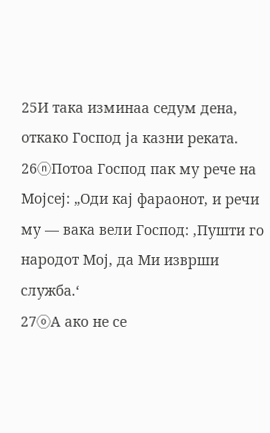25И така изминаа седум дена, откако Господ ја казни реката.
26ⓝПотоа Господ пак му рече на Мојсеј: „Оди кај фараонот, и речи му — вака вели Господ: ‚Пушти го народот Мој, да Ми изврши служба.‘
27ⓞА ако не се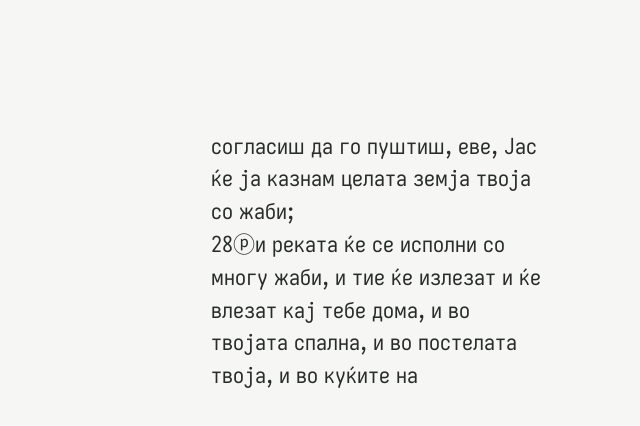согласиш да го пуштиш, еве, Јас ќе ја казнам целата земја твоја со жаби;
28ⓟи реката ќе се исполни со многу жаби, и тие ќе излезат и ќе влезат кај тебе дома, и во твојата спална, и во постелата твоја, и во куќите на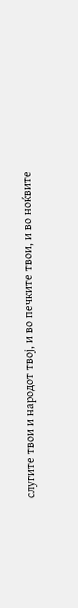слугите твои и народот твој, и во печките твои, и во ноќвите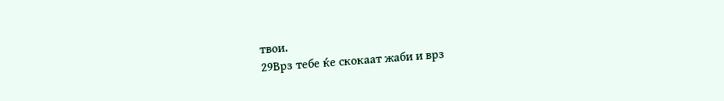твои.
29Врз тебе ќе скокаат жаби и врз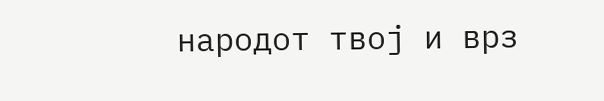народот твој и врз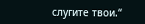слугите твои.“